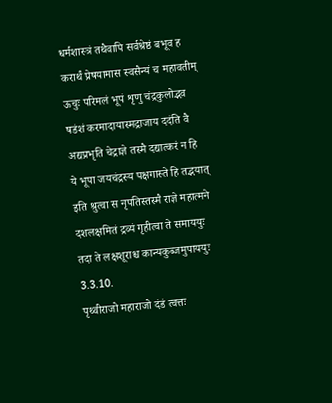धर्मशास्त्रं तथैवापि सर्वश्रेष्ठं बभूव ह
करार्थं प्रेषयामास स्वसैन्यं च महावतीम्
ऊचुः परिमलं भूपं शृणु चंद्रकुलोद्भव
षडंशं करमादायास्मद्राजाय ददंति वै
अद्यप्रभृति चेद्राज्ञे तस्मै दद्यात्करं न हि
ये भूपा जयचंद्रस्य पक्षगास्ते हि तद्भयात्
इति श्रुत्वा स नृपतिस्तस्मै राज्ञे महात्मने
दशलक्षमितं द्रव्यं गृहीत्वा ते समाययुः
तदा ते लक्षशूराश्च कान्यकुब्जमुपाययुः 3.3.10.
पृथ्वीराजो महाराजो दंडं त्वत्तः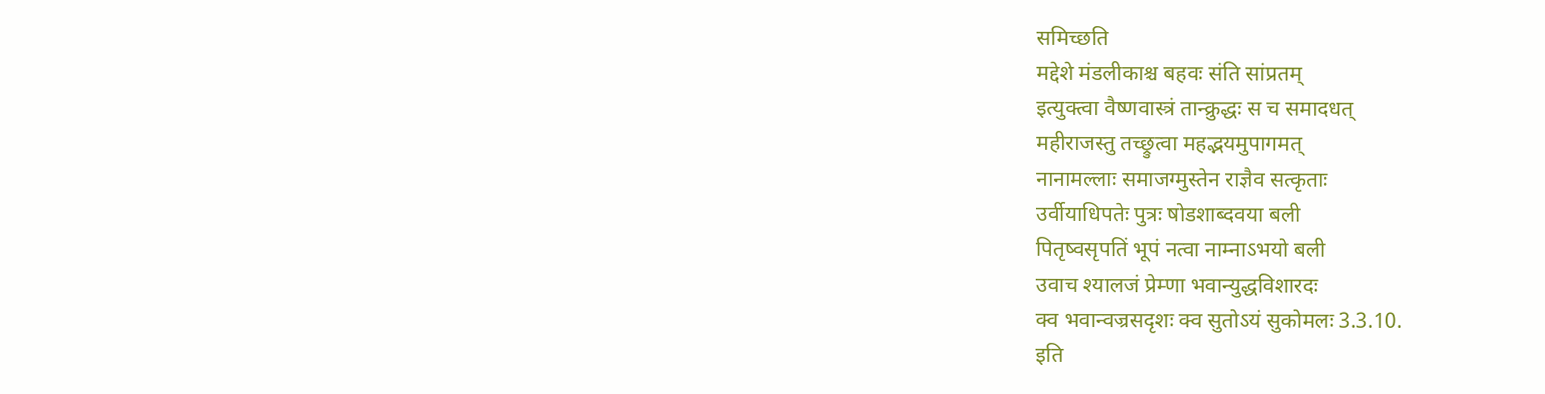समिच्छति
मद्देशे मंडलीकाश्च बहवः संति सांप्रतम्
इत्युक्त्वा वैष्णवास्त्रं तान्क्रुद्धः स च समादधत्
महीराजस्तु तच्छ्रुत्वा महद्भयमुपागमत्
नानामल्लाः समाजग्मुस्तेन राज्ञैव सत्कृताः
उर्वीयाधिपतेः पुत्रः षोडशाब्दवया बली
पितृष्वसृपतिं भूपं नत्वा नाम्नाऽभयो बली
उवाच श्यालजं प्रेम्णा भवान्युद्धविशारदः
क्व भवान्वज्रसदृशः क्व सुतोऽयं सुकोमलः 3.3.10.
इति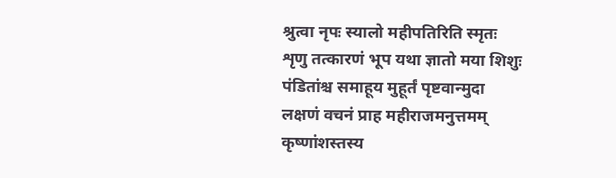श्रुत्वा नृपः स्यालो महीपतिरिति स्मृतः
शृणु तत्कारणं भूप यथा ज्ञातो मया शिशुः
पंडितांश्च समाहूय मुहूर्तं पृष्टवान्मुदा
लक्षणं वचनं प्राह महीराजमनुत्तमम्
कृष्णांशस्तस्य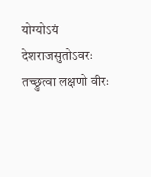योग्योऽयं देशराजसुतोऽवरः
तच्छ्रुत्वा लक्षणो वीरः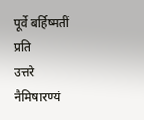पूर्वे बर्हिष्मतीं प्रति
उत्तरे नैमिषारण्यं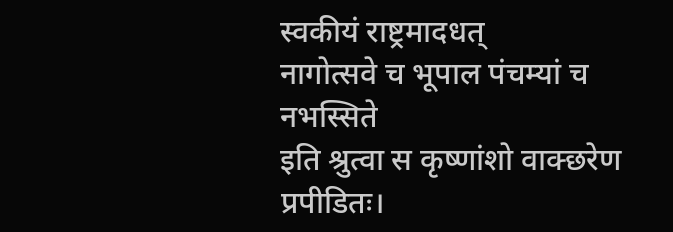स्वकीयं राष्ट्रमादधत्
नागोत्सवे च भूपाल पंचम्यां च नभस्सिते
इति श्रुत्वा स कृष्णांशो वाक्छरेण प्रपीडितः।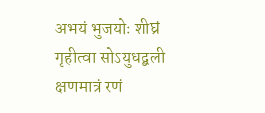अभयं भुजयोः शीघ्रं गृहीत्वा सोऽयुधद्बली
क्षणमात्रं रणं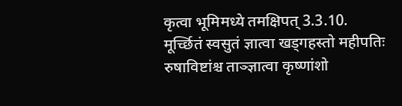कृत्वा भूमिमध्ये तमक्षिपत् 3.3.10.
मूर्च्छितं स्वसुतं ज्ञात्वा खड्गहस्तो महीपतिः
रुषाविष्टांश्च ताञ्ज्ञात्वा कृष्णांशो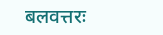बलवत्तरः